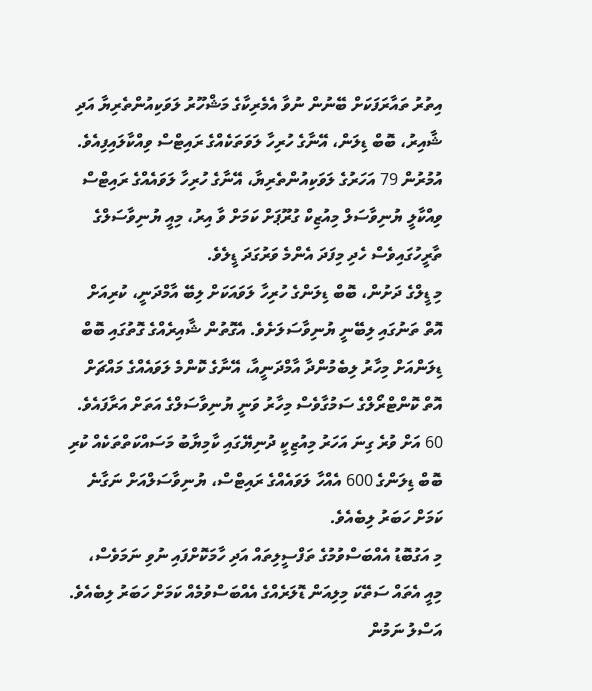އިތުރު ތައާރަފަކަށް ބޭނުން ނުވާ އެމެރިކާގެ މަޝްހޫރު ލަވަކިއުންތެރިޔާ އަދި ޝާއިރު، ބޮބް ޑިލަން، އޭނާގެ ހުރިހާ ލަވަތަކެއްގެ ރައިޓްސް ވިއްކާލައިފިއެވެ.
އުމުރުން 79 އަހަރުގެ ލަވަކިއުންތެރިޔާ، އޭނާގެ ހުރިހާ ލަވައެއްގެ ރައިޓްސް ވިއްކާލީ ޔުނިވާސަލް މިއުޒިކް ގުރޫޕަށް ކަމަށް ވާ އިރު، މިއީ ޔުނިވާސަލްގެ ތާރީހުގައިވެސް ހެދި މިފަދަ އެންމެ ވަރުގަދަ ޑީލެވެ.
މި ޑީލްގެ ދަށުން، ބޮބް ޑިލަންގެ ހުރިހާ ލަވައަކަށް ލިބޭ އާމްދަނީ، ކުރިއަށް އޮތް ތަނުގައި ލިބޭނީ ޔުނިވާސަލަށެވެ. އެގޮތުން ޝާއިރެއްގެ ގޮތުގައި ބޮބް ޑިލަންއަށް މިހާރު ލިބެމުންދާ އާމްދަނީއާ، އޭނާގެ ކޮންމެ ލަވައެއްގެ މައްޗަށް އޮތް ކޮންޓްރޯލްގެ ސަމުގާވެސް މިހާރު ވަނީ ޔުނިވާސަލްގެ އަތަށް އަރާފައެވެ.
60 އަށް ވުރެ ގިނަ އަހަރު މިއުޒިކީ ދުނިޔޭގައި ކާމިޔާބު މަސައްކަތްތަކެއް ކުރި ބޮބް ޑިލަންގެ 600 އެއްހާ ލަވައެއްގެ ރައިޓްސް، ޔުނިވާސަލްއަށް ނަގާނެ ކަމަށް ހަބަރު ލިބެއެވެ.
މި އަގުބޮޑު އެއްބަސްވުމުގެ ތަފްސީލިތައް އަދި ހާމަކޮށްފައި ނުވި ނަމަވެސް، މިއީ އެތައް ސަތޭކަ މިލިއަން ޑޮލަރެއްގެ އެއްބަސްވުމެއް ކަމަށް ހަބަރު ލިބެއެވެ.
އަސްލު ނަމުން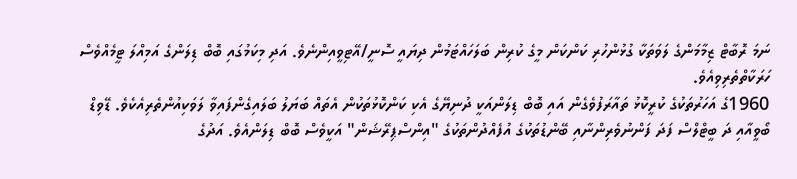ނަމަ ރޮބާޓް ޒިމާމަންގެ ލަވަތަކާ ގުޅުންހުރި ކަންކަން މީގެ ކުރިން ބަލަހައްޓަމުން ދިޔައީ ސޮނީ/އޭޓިވީއިންނެވެ. އަދި މިކަމުގައި ބޮބް ޑިލަންގެ އަމިއްލަ ޓީމެއްވެސް ހަރަކާތްތެރިވިއެވެ.
1960ގެ އަހަރުތަކުގެ ކުރީކޮޅު ތައާރަފުވެގެން އައި ބޮބް ޑިލަންއަކީ ދުނިޔޭގެ އެކި ކަންކޮޅުތަކުން އެތައް ބަޔަލު ބަލައިގެންފައިވާ ލަވަކިއުންތެރިއެކެވެ. ޑޭވިޑް ބޯވީއާއި ދަ ބީޓްލްސް ފަދަ ފަންނުވެރިންނާއި ބޭންޑުތަކުގެ އުފެއްދުންތަކުގެ "އިންސްޕިރޭޝަން" އަކީވެސް ބޮބް ޑިލަންއެވެ. އަދުގެ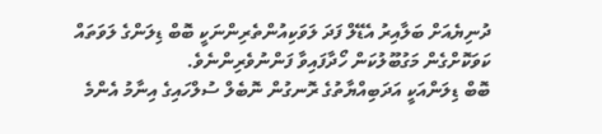ދުނިޔެއަށް ބަލާއިރު އެޑޭލް ފަދަ ލަވަކިއުންތެރިންނަކީ ބޮބް ޑިލަންގެ ލަވަތައް ކަވަކޮށްގެން މަގުބޫލުކަން ހޯދާފައިވާ ފަންނުވެރިންނެވެ.
ބޮބް ޑިލަންއަކީ އަދަބިއްޔާތުގެ ރޮނގުން ނޮބެލް ސުލްހައިގެ އިނާމު އެންމެ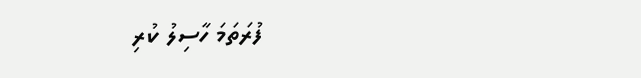ފުރަތަމަ ހާސިލު ކުރި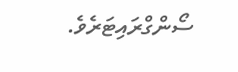ސޯންގްރައިޓަރެވެ.